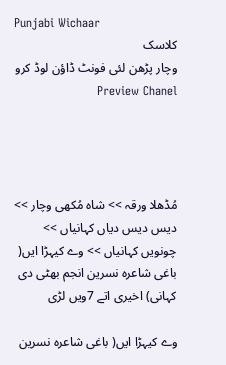Punjabi Wichaar
کلاسک
وچار پڑھن لئی فونٹ ڈاؤن لوڈ کرو Preview Chanel




مُڈھلا ورقہ >> شاہ مُکھی وچار >> دیس دیس دیاں کہانیاں >> چونویں کہانیاں >> وے کیہڑا ایں( باغی شاعرہ نسرین انجم بھٹی دی کہانی) اخیری اتے 7ویں لڑی

وے کیہڑا ایں( باغی شاعرہ نسرین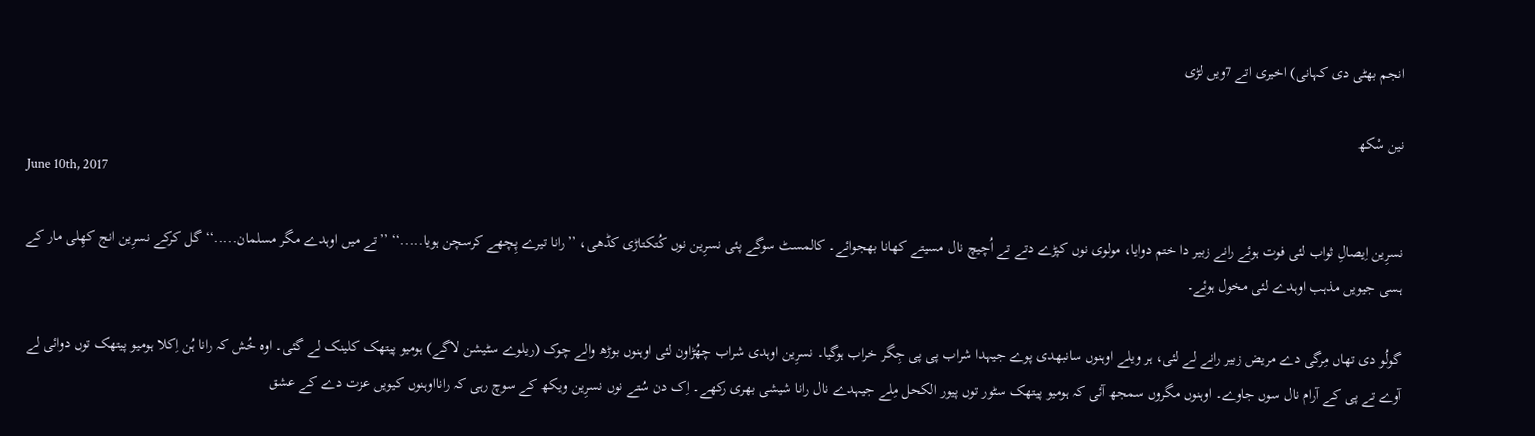انجم بھٹی دی کہانی) اخیری اتے 7ویں لڑی

نین سْکھ
June 10th, 2017

نسرِین اِیصالِ ثواب لئی فوت ہوئے رانے زبیر دا ختم دوایا، مولوی نوں کپڑے دتے تے اُچیچ نال مسیتے کھانا بھجوائے۔ کالمسٹ سوگے پئی نسرِین نوں کُتکتاڑی کڈھی، ’’رانا تیرے پِچھے کرسچن ہویا.....‘‘ ’’تے میں اوہدے مگر مسلمان.....‘‘ گل کرکے نسرِین انج کھِلی مار کے ہسی جیویں مذہب اوہدے لئی مخول ہوئے۔

گولُو دی تھاں مِرگی دے مریض زبیر رانے لے لئی، ہر ویلے اوہنوں سانبھدی پوے جیہدا شراب پی پی جِگر خراب ہوگیا۔ نسرِین اوہدی شراب چھُڑاون لئی اوہنوں بوڑھ والے چوک (ریلوے سٹیشن لاگے) ہومیو پیتھک کلینک لے گئی۔ اوہ خُش کہ رانا ہُن اِکلا ہومیو پیتھک توں دوائی لے آوے تے پی کے آرام نال سوں جاوے۔ اوہنوں مگروں سمجھ آئی کہ ہومیو پیتھک سٹور توں پیور الکحل مِلے جیہدے نال رانا شیشی بھری رکھے۔ اِک دن سُتے نوں نسرِین ویکھ کے سوچ رہی کہ رانااوہنوں کیویں عزت دے کے عشق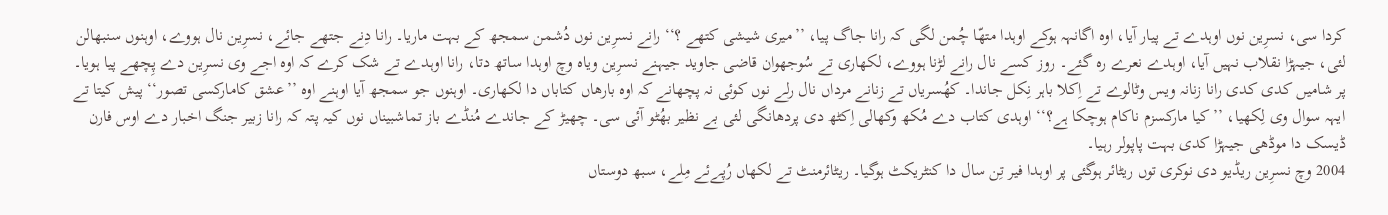کردا سی، نسرِین نوں اوہدے تے پیار آیا، اوہ اگانہہ ہوکے اوہدا متھّا چُمن لگی کہ رانا جاگ پیا، ’’میری شیشی کتھے ؟‘‘ رانے نسرِین نوں دُشمن سمجھ کے بہت ماریا۔ رانا دِنے جتھے جائے، نسرِین نال ہووے، اوہنوں سنبھالن لئی، جیہڑا نقلاب نہیں آیا، اوہدے نعرے رہ گئے۔ روز کسے نال رانے لڑنا ہووے، لکھاری تے سُوجھوان قاضی جاوید جیہنے نسرِین ویاہ وچ اوہدا ساتھ دتا، رانا اوہدے تے شک کرے کہ اوہ اجے وی نسرِین دے پِچھے پیا ہویا۔
پر شامیں کدی کدی رانا زنانہ ویس وٹالوے تے اِکلا باہر نِکل جاندا۔ کھُسریاں تے زنانے مرداں نال رلے نوں کوئی نہ پچھانے کہ اوہ بارھاں کتاباں دا لکھاری۔ اوہنوں جو سمجھ آیا اوہنے اوہ ’’عشق کامارکسی تصور‘‘ پیش کیتا تے ایہہ سوال وی لِکھیا، ’’کیا مارکسزم ناکام ہوچکا ہے؟‘‘ اوہدی کتاب دے مُکھ وکھالی اِکٹھ دی پردھانگی لئی بے نظیر بھُٹو آئی سی۔ چھیڑ کے جاندے مُنڈے باز تماشبیناں نوں کیہ پتہ کہ رانا زبیر جنگ اخبار دے اوس فارن ڈیسک دا موڈھی جیہڑا کدی بہت پاپولر رہیا۔
2004 وچ نسرِین ریڈیو دی نوکری توں ریٹائر ہوگئی پر اوہدا فیر تِن سال دا کنٹریکٹ ہوگیا۔ ریٹائرمنٹ تے لکھاں رُپےئے مِلے، سبھ دوستاں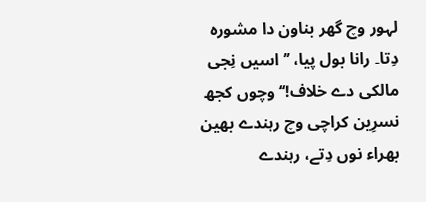لہور وچ گھر بناون دا مشورہ دِتا۔ رانا بول پیا، ’’اسیں نِجی مالکی دے خلاف!‘‘ وچوں کجھ نسرِین کراچی وچ رہندے بھین بھراء نوں دِتے، رہندے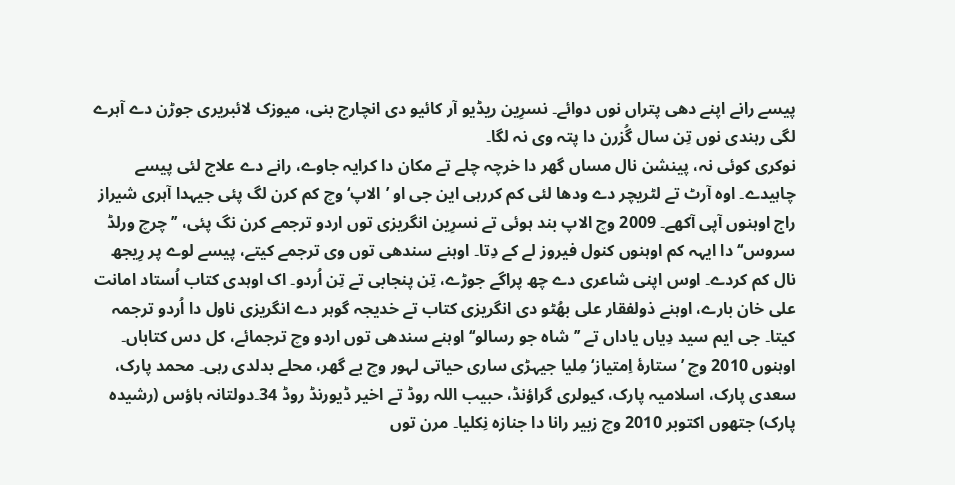پیسے رانے اپنے دھی پتراں نوں دوائے۔ نسرِین ریڈیو آر کائیو دی انچارج بنی، میوزک لائبریری جوڑن دے آہرے لگی رہندی نوں تِن سال گُزرن دا پتہ وی نہ لگا۔
نوکری کوئی نہ، پینشن نال مساں گھر دا خرچہ چلے تے مکان دا کرایہ جاوے، رانے دے علاج لئی پیسے چاہیدے۔ اوہ آرٹ تے لٹریچر دے ودھا لئی کم کررہی این جی او ’الاپ‘ وچ کم کرن لگ پئی جیہدا آہری شیراز راج اوہنوں آپی آکھے۔ 2009 وچ الاپ بند ہوئی تے نسرِین انگریزی توں اردو ترجمے کرن نگ پئی، ’’چرچ ورلڈ سروس‘‘ دا ایہہ کم اوہنوں کنول فیروز لے کے دِتا۔ اوہنے سندھی توں وی ترجمے کیتے، پیسے لوے پر رِیجھ نال کم کردے۔ اوس اپنی شاعری دے چھ پراگے جوڑے، تِن پنجابی تے تِن اُردو۔ اک اوہدی کتاب اُستاد امانت علی خان بارے، اوہنے ذولفقار علی بھُٹو دی انگریزی کتاب تے خدیجہ گوہر دے انگریزی ناول دا اُردو ترجمہ کیتا۔ جی ایم سید دِیاں یاداں تے ’’شاہ جو رسالو‘‘ اوہنے سندھی توں اردو وچ ترجمائے، کل دس کتاباں۔
اوہنوں 2010 وچ ’ستارۂ اِمتیاز‘ مِلیا جیہڑی ساری حیاتی لہور وچ بے گھر، محلے بدلدی رہی۔ محمد پارک، سعدی پارک، اسلامیہ پارک، کیولری گراؤنڈ، حبیب اللہ روڈ تے اخیر ڈیورنڈ روڈ 34۔دولتانہ ہاؤس (رشیدہ پارک) جتھوں اکتوبر 2010 وچ زبیر رانا دا جنازہ نِکلیا۔ مرن توں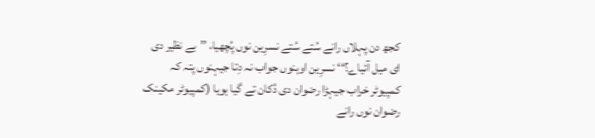کجھ دن پہلاں رانے سُتے سُتے نسرِین نوں پُچھیا، ’’بے نظیر دی ای میل آئیاے؟‘‘ نسرِین اوہنوں جواب نہ دِتا جیہنوں پتہ کہ کمپیوٹر خراب جیہڑا رضوان دی دُکان تے گیا ہویا (کمپیوٹر مکینک رضوان نوں رانے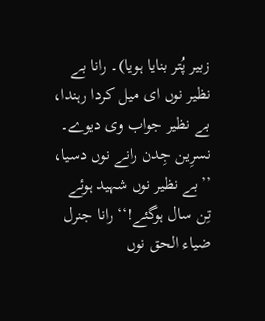زبیر پُتر بنایا ہویا)۔ رانا بے نظیر نوں ای میل کردا رہندا، بے نظیر جواب وی دیوے۔ نسرِین جِدن رانے نوں دسیا، ’’بے نظیر نوں شہید ہوئے تِن سال ہوگئے!‘‘ رانا جنرل ضیاء الحق نوں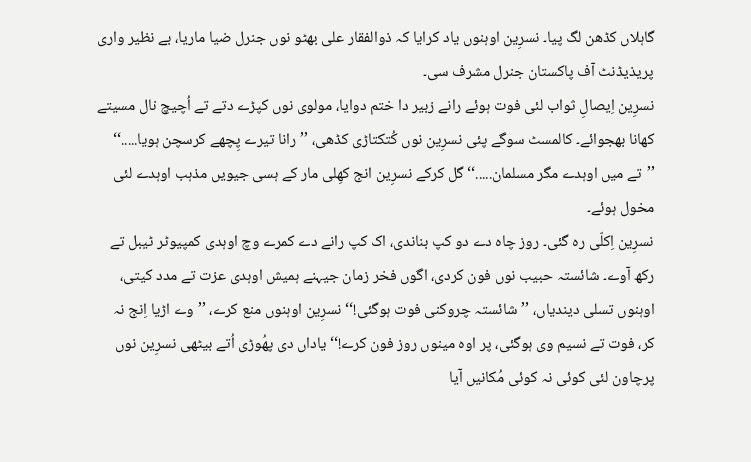گاہلاں کڈھن لگ پیا۔ نسرِین اوہنوں یاد کرایا کہ ذوالفقار علی بھٹو نوں جنرل ضیا ماریا، بے نظیر واری پریذیڈنٹ آف پاکستان جنرل مشرف سی۔
نسرِین اِیصالِ ثواب لئی فوت ہوئے رانے زبیر دا ختم دوایا، مولوی نوں کپڑے دتے تے اُچیچ نال مسیتے کھانا بھجوائے۔ کالمسٹ سوگے پئی نسرِین نوں کُتکتاڑی کڈھی، ’’رانا تیرے پِچھے کرسچن ہویا.....‘‘ ’’تے میں اوہدے مگر مسلمان.....‘‘ گل کرکے نسرِین انج کھِلی مار کے ہسی جیویں مذہب اوہدے لئی مخول ہوئے۔
نسرِین اِکلّی رہ گئی۔ روز چاہ دے دو کپ بناندی، اک کپ رانے دے کمرے وچ اوہدی کمپیوٹر ٹیبل تے رکھ آوے۔ شائستہ حبیب نوں فون کردی، اگوں فخر زمان جیہنے ہمیش اوہدی عزت تے مدد کیتی، اوہنوں تسلی دیندیاں، ’’شائستہ چروکنی فوت ہوگئی!‘‘ نسرِین اوہنوں منع کرے، ’’وے اڑیا اِنج نہ کر، فوت تے نسیم وی ہوگئی، پر اوہ مینوں روز فون کرے!‘‘ یاداں دی پھُوڑی اُتے بیٹھی نسرِین نوں پرچاون لئی کوئی نہ کوئی مُکانیں آیا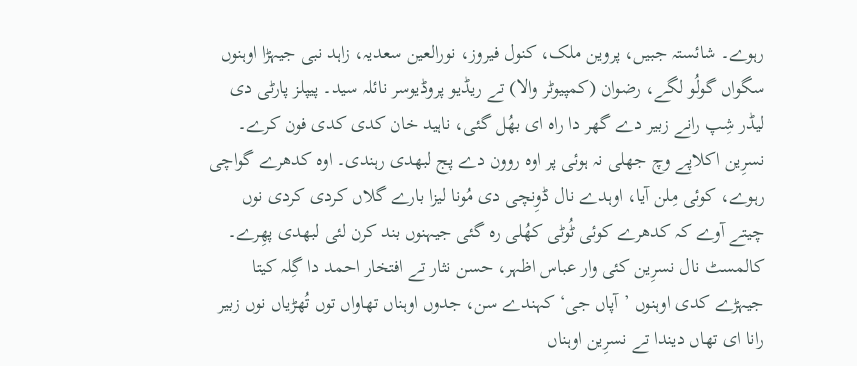رہوے۔ شائستہ جبیں، پروین ملک، کنول فیروز، نورالعین سعدیہ، زاہد نبی جیہڑا اوہنوں سگواں گولُو لگے، رضوان (کمپیوٹر والا) تے ریڈیو پروڈیوسر نائلہ سید۔ پیپلز پارٹی دی لیڈر شِپ رانے زبیر دے گھر دا راہ ای بھُل گئی، ناہید خان کدی کدی فون کرے۔
نسرِین اکلاپے وچ جھلی نہ ہوئی پر اوہ روون دے پج لبھدی رہندی۔ اوہ کدھرے گواچی رہوے، کوئی مِلن آیا، اوہدے نال ڈوِنچی دی مُونا لیزا بارے گلاں کردی کردی نوں چیتے آوے کہ کدھرے کوئی ٹُوٹی کھُلی رہ گئی جیہنوں بند کرن لئی لبھدی پھِرے۔ کالمسٹ نال نسرِین کئی وار عباس اظہر، حسن نثار تے افتخار احمد دا گِلہ کیتا جیہڑے کدی اوہنوں ’آپاں جی‘ کہندے سن، جدوں اوہناں تھاواں توں تُھڑیاں نوں زبیر رانا ای تھاں دیندا تے نسرِین اوہناں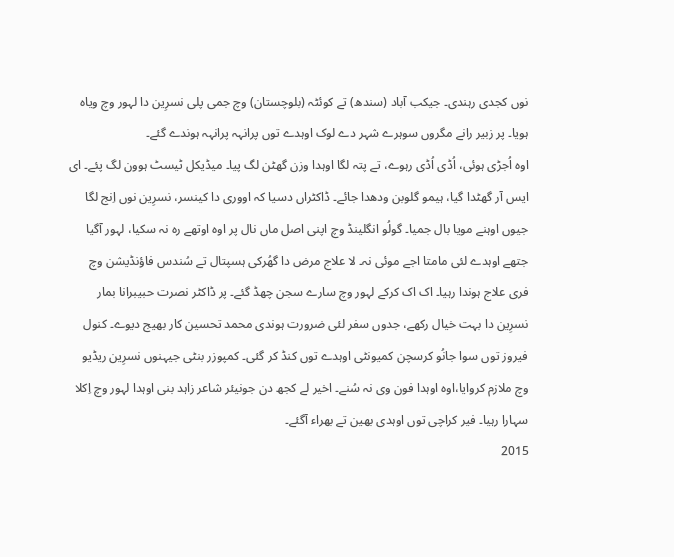نوں کجدی رہندی۔ جیکب آباد (سندھ) تے کوئٹہ (بلوچستان) وچ جمی پلی نسرِین دا لہور وچ ویاہ ہویا۔ پر زبیر رانے مگروں سوہرے شہر دے لوک اوہدے توں پرانہہ پرانہہ ہوندے گئے۔
اوہ اُجڑی ہوئی، اُڈی اُڈی رہوے، تے پتہ لگا اوہدا وزن گھٹن لگ پیا۔ میڈیکل ٹیسٹ ہوون لگ پئے۔ ای ایس آر گھٹدا گیا، ہیمو گلوبن ودھدا جائے۔ ڈاکٹراں دسیا کہ اووری دا کینسر، نسرِین نوں اِنج لگا جیوں اوہنے مویا بال جمیا۔ گولُو انگلینڈ وچ اپنی اصل ماں نال پر اوہ اوتھے رہ نہ سکیا، لہور آگیا جتھے اوہدے لئی مامتا اجے موئی نہ۔ لا علاج مرض دا گھُرکی ہسپتال تے سُندس فاؤنڈیشن وچ فری علاج ہوندا رہیا۔ اک اک کرکے لہور وچ سارے سجن چھڈ گئے۔ پر ڈاکٹر نصرت حبیبرانا بمار نسرِین دا بہت خیال رکھے، جدوں سفر لئی ضرورت ہوندی محمد تحسین کار بھیج دیوے۔ کنول فیروز توں سوا جانُو کرسچن کمیونٹی اوہدے توں کنڈ کر گئی۔ کمپوزر بنٹی جیہنوں نسرِین ریڈیو وچ ملازم کروایا،اوہ اوہدا فون وی نہ سُنے۔ اخیر لے کجھ دن جونیئر شاعر زاہد بنی اوہدا لہور وچ اِکلا سہارا رہیا۔ فیر کراچی توں اوہدی بھین تے بھراء آگئے۔
2015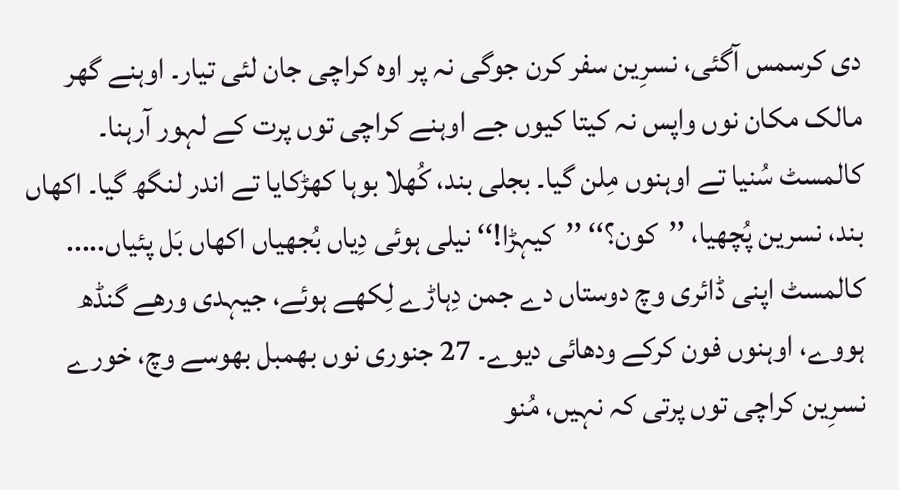دی کرسمس آگئی، نسرِین سفر کرن جوگی نہ پر اوہ کراچی جان لئی تیار۔ اوہنے گھر مالک مکان نوں واپس نہ کیتا کیوں جے اوہنے کراچی توں پرت کے لہور آرہنا۔ کالمسٹ سُنیا تے اوہنوں مِلن گیا۔ بجلی بند، کُھلا بوہا کھڑکایا تے اندر لنگھ گیا۔ اکھاں بند، نسرین پُچھیا، ’’کون؟‘‘ ’’کیہڑا!‘‘ نیلی ہوئی دِیاں بُجھیاں اکھاں بَل پئیاں.....
کالمسٹ اپنی ڈائری وچ دوستاں دے جمن دِہاڑے لِکھے ہوئے، جیہدی ورھے گنڈھ ہووے، اوہنوں فون کرکے ودھائی دیوے۔ 27 جنوری نوں بھمبل بھوسے وچ، خورے نسرِین کراچی توں پرتی کہ نہیں، مُنو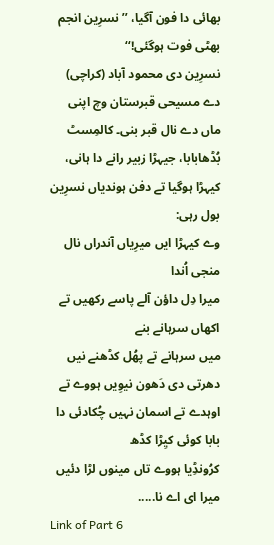بھائی دا فون آگیا، ’’نسرِین انجم بھٹی فوت ہوگئی!‘‘
نسرِین دی محمود آباد (کراچی) دے مسیحی قبرستان وچ اپنی ماں دے نال قبر بنی۔ کالمِسٹ بُڈھابابا، جیہڑا زبیر رانے دا ہانی، کیہڑا ہوگیا تے دفن ہوندیاں نسرِین بول رہی:
وے کیہڑا ایں میرِیاں آندراں نال منجی اُندا
میرا دِل داؤن آلے پاسے رکھیں تے اکھاں سرہانے بنے
میں سرہانے تے پھُل کڈھنے نیں
دھرتی دی دَھون نیوِیں ہووے تے اوہدے تے اسمان نہیں چُکادئی دا
بابا کوئی کیِڑا کڈھ
کرُونڈِیا ہووے تاں مینوں لڑا دئیں
میرا ای اے نا.....
Link of Part 6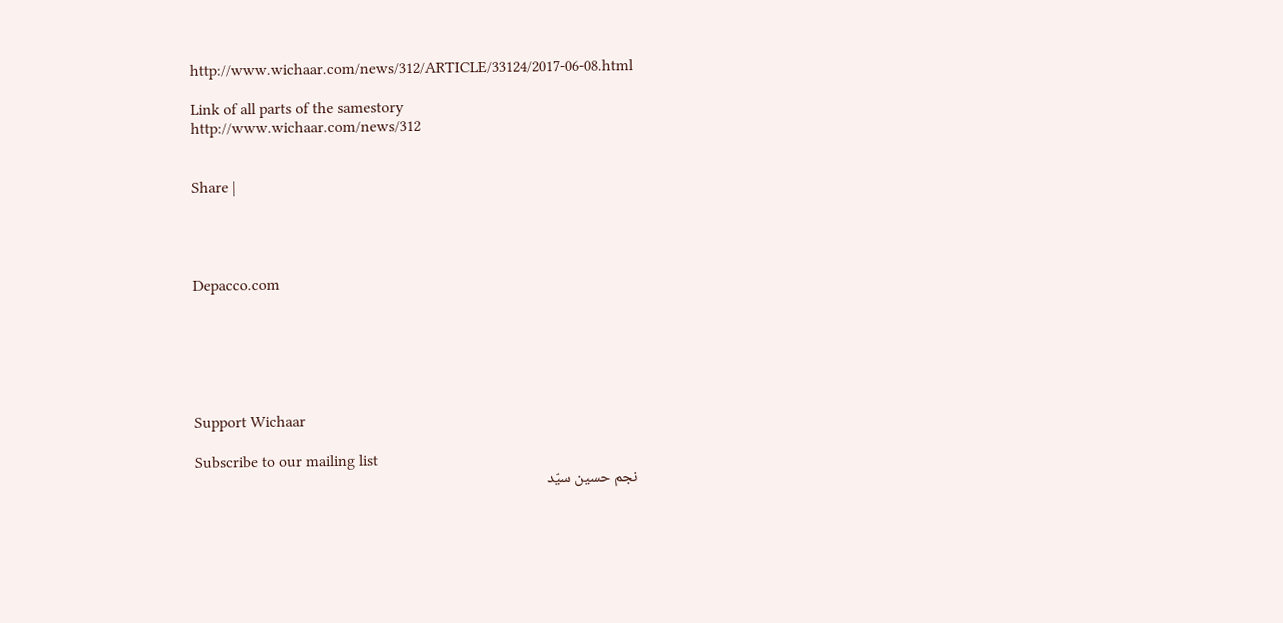http://www.wichaar.com/news/312/ARTICLE/33124/2017-06-08.html

Link of all parts of the samestory
http://www.wichaar.com/news/312


Share |




Depacco.com






Support Wichaar

Subscribe to our mailing list
نجم حسین سیّد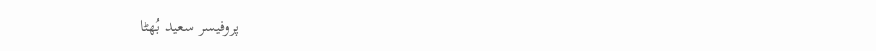پروفیسر سعید بُھٹا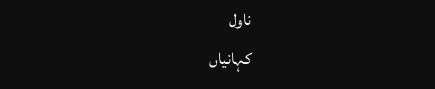ناول
کہانیاں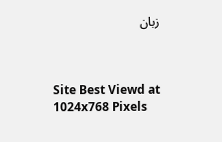زبان



Site Best Viewd at 1024x768 Pixels